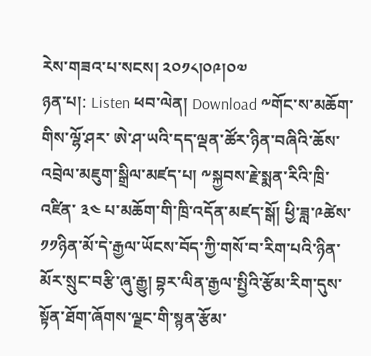རེས་གཟའ་པ་སངས། ༢༠༡༨།༠༩།༠༧
ཉན་པ།: Listen ཕབ་ལེན། Download ༸གོང་ས་མཆོག་གིས་ལྷོ་ཤར་ ཨེ་ཤ་ཡའི་དད་ལྡན་ཚོར་ཉིན་བཞིའི་ཆོས་འབྲེལ་མཇུག་སྒྲིལ་མཛད་པ། ༸སྐྱབས་རྗེ་སྨན་རིའི་ཁྲི་འཛིན་ ༣༤ པ་མཆོག་གི་ཁྲི་འདོན་མཛད་སྒོ། ཕྱི་ཟླ་༩ཚེས་༡༡ཉིན་མོ་དེ་རྒྱལ་ཡོངས་བོད་ཀྱི་གསོ་བ་རིག་པའི་ཉིན་མོར་སྲུང་བརྩི་ཞུ་རྒྱུ། བྷར་ལིན་རྒྱལ་སྤྱིའི་རྩོམ་རིག་དུས་སྟོན་ཐོག་ཞོགས་ལྗང་གི་སྙན་རྩོམ་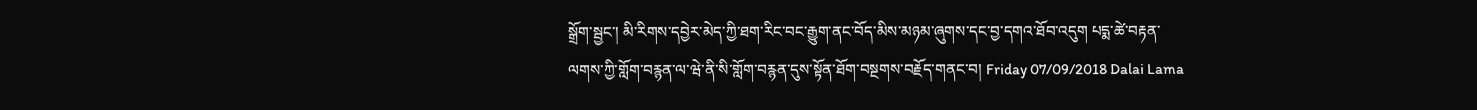སྒྲོག་སྦྱང་། མི་རིགས་དབྱེར་མེད་ཀྱི་ཐག་རིང་བང་རྒྱུག་ནང་བོད་མིས་མཉམ་ཞུགས་དང་བྱ་དགའ་ཐོབ་འདུག པདྨ་ཚེ་བརྟན་ལགས་ཀྱི་གློག་བརྙན་ལ་ཝེ་ནི་སི་གློག་བརྙན་དུས་སྟོན་ཐོག་བསྔགས་བརྗོད་གནང་བ། Friday 07/09/2018 Dalai Lama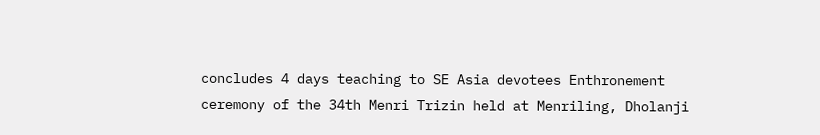concludes 4 days teaching to SE Asia devotees Enthronement ceremony of the 34th Menri Trizin held at Menriling, Dholanji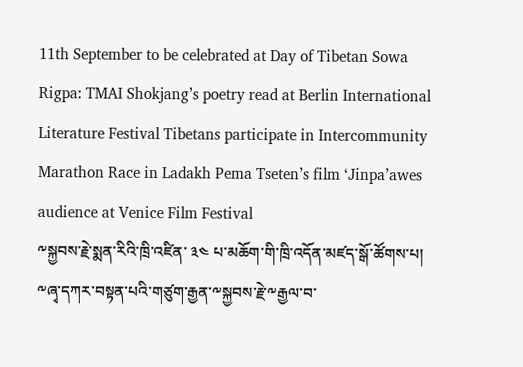11th September to be celebrated at Day of Tibetan Sowa Rigpa: TMAI Shokjang’s poetry read at Berlin International Literature Festival Tibetans participate in Intercommunity Marathon Race in Ladakh Pema Tseten’s film ‘Jinpa’awes audience at Venice Film Festival
༸སྐྱབས་རྗེ་སྨན་རིའི་ཁྲི་འཛིན་ ༣༤ པ་མཆོག་གི་ཁྲི་འདོན་མཛད་སྒོ་ཚོགས་པ།
༸ཞྭ་དཀར་བསྟན་པའི་གཙུག་རྒྱན་༸སྐྱབས་རྗེ་༸རྒྱལ་བ་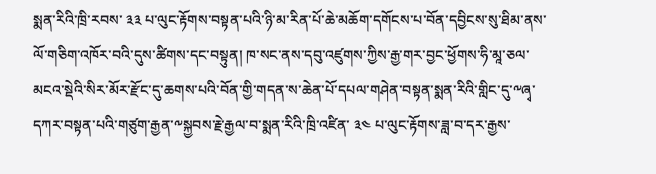སྨན་རིའི་ཁྲི་རབས་ ༣༣ པ་ལུང་རྟོགས་བསྟན་པའི་ཉི་མ་རིན་པོ་ཆེ་མཆོག་དགོངས་པ་བོན་དབྱིངས་སུ་ཐིམ་ནས་ལོ་གཅིག་འཁོར་བའི་དུས་ཚིགས་དང་བསྟུན། ཁ་སང་ནས་དབུ་འཛུགས་ཀྱིས་རྒྱ་གར་བྱང་ཕྱོགས་ཧི་མཱ་ཅལ་མངའ་སྡེའི་སིར་མོར་རྫོང་དུ་ཆགས་པའི་བོན་གྱི་གདན་ས་ཆེན་པོ་དཔལ་གཤེན་བསྟན་སྨན་རིའི་གླིང་དུ་༸ཞྭ་དཀར་བསྟན་པའི་གཙུག་རྒྱན་༸སྐྱབས་རྗེ་རྒྱལ་བ་སྨན་རིའི་ཁྲི་འཛིན་ ༣༤ པ་ལུང་རྟོགས་ཟླ་བ་དར་རྒྱས་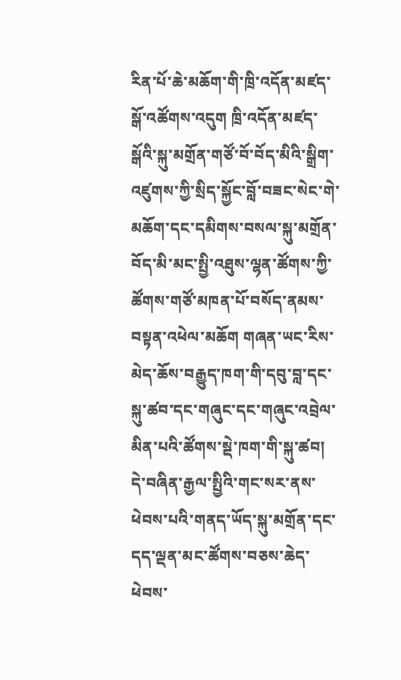རིན་པོ་ཆེ་མཆོག་གི་ཁྲི་འདོན་མཛད་སྒོ་འཚོགས་འདུག ཁྲི་འདོན་མཛད་སྒོའི་སྐུ་མགྲོན་གཙོ་བོ་བོད་མིའི་སྒྲིག་འཛུགས་ཀྱི་སྲིད་སྐྱོང་བློ་བཟང་སེང་གེ་མཆོག་དང་དམིགས་བསལ་སྐུ་མགྲོན་བོད་མི་མང་སྤྱི་འཐུས་ལྷན་ཚོགས་ཀྱི་ཚོགས་གཙོ་མཁན་པོ་བསོད་ནམས་བསྟན་འཕེལ་མཆོག གཞན་ཡང་རིས་མེད་ཆོས་བརྒྱུད་ཁག་གི་དབུ་བླ་དང་སྐུ་ཚབ་དང་གཞུང་དང་གཞུང་འབྲེལ་མིན་པའི་ཚོགས་སྡེ་ཁག་གི་སྐུ་ཚབ། དེ་བཞིན་རྒྱལ་སྤྱིའི་གང་སར་ནས་ཕེབས་པའི་གནད་ཡོད་སྐུ་མགྲོན་དང་དད་ལྡན་མང་ཚོགས་བཅས་ཆེད་ཕེབས་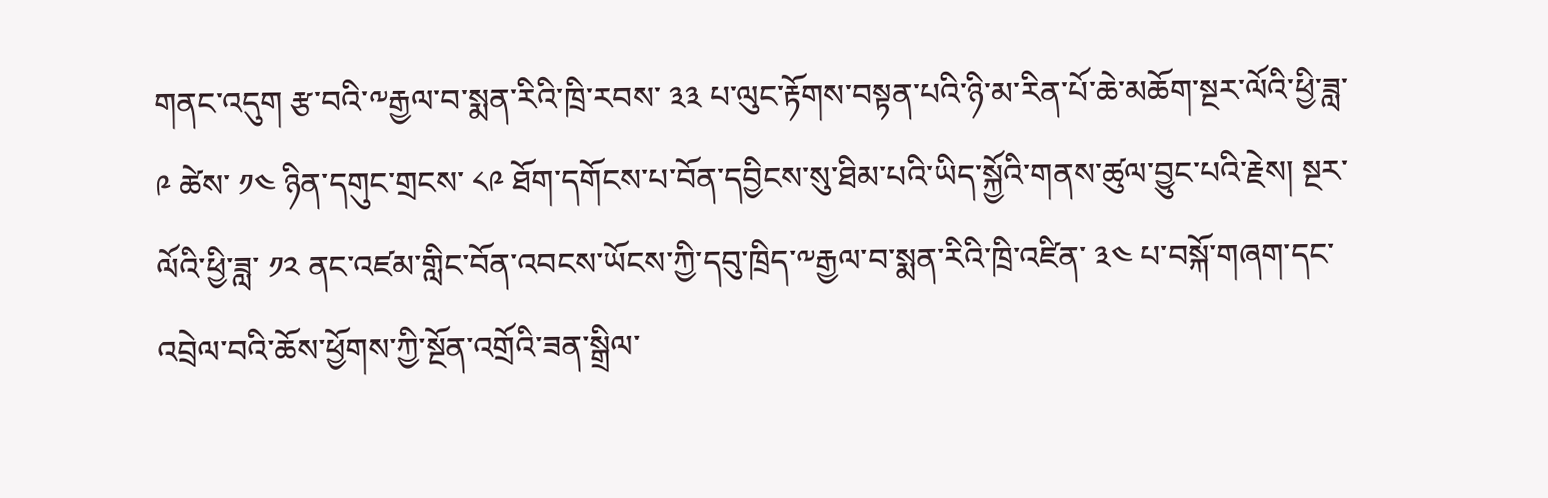གནང་འདུག རྩ་བའི་༸རྒྱལ་བ་སྨན་རིའི་ཁྲི་རབས་ ༣༣ པ་ལུང་རྟོགས་བསྟན་པའི་ཉི་མ་རིན་པོ་ཆེ་མཆོག་སྔར་ལོའི་ཕྱི་ཟླ་ ༩ ཚེས་ ༡༤ ཉིན་དགུང་གྲངས་ ༨༩ ཐོག་དགོངས་པ་བོན་དབྱིངས་སུ་ཐིམ་པའི་ཡིད་སྐྱོའི་གནས་ཚུལ་བྱུང་པའི་རྗེས། སྔར་ལོའི་ཕྱི་ཟླ་ ༡༢ ནང་འཛམ་གླིང་བོན་འབངས་ཡོངས་ཀྱི་དབུ་ཁྲིད་༸རྒྱལ་བ་སྨན་རིའི་ཁྲི་འཛིན་ ༣༤ པ་བསྐོ་གཞག་དང་འབྲེལ་བའི་ཆོས་ཕྱོགས་ཀྱི་སྔོན་འགྲོའི་ཟན་སྒྲིལ་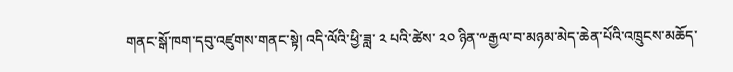གནང་སྒོ་ཁག་དབུ་འཛུགས་གནང་སྟེ། འདི་ལོའི་ཕྱི་ཟླ་ ༢ པའི་ཚེས་ ༢༠ ཉིན་༸རྒྱལ་བ་མཉམ་མེད་ཆེན་པོའི་འཁྲུངས་མཆོད་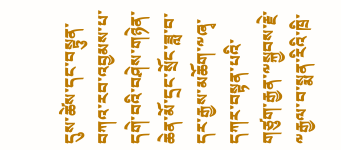དུས་ཚེས་དང་བསྟུན་བཀའ་རབ་འབྱམས་པ་དགེ་བའི་བཤེས་གཉེན་ཆེན་མོ་དྲང་སྲོང་ཟླ་བ་དར་རྒྱས་མཆོག་༸ཞྭ་དཀར་བསྟན་པའི་གཙུག་རྒྱན་༸སྐྱབས་རྗེ་༸རྒྱལ་བ་སྨན་རིའི་ཁྲི་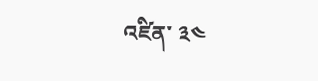འཛིན་ ༣༤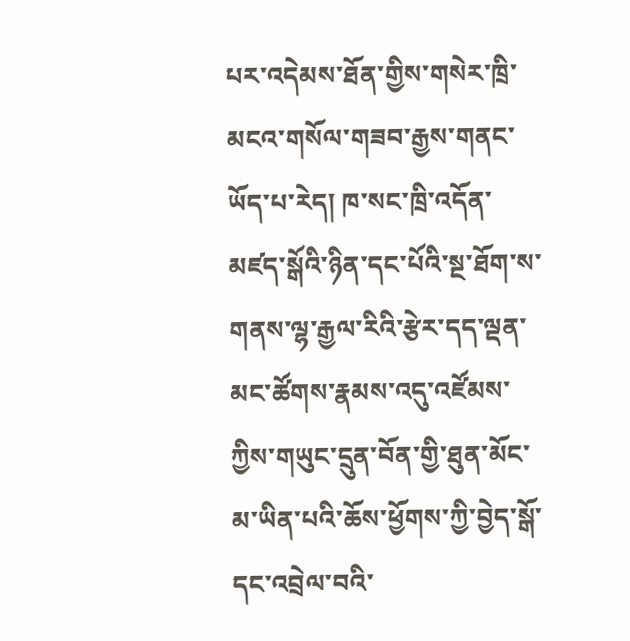པར་འདེམས་ཐོན་གྱིས་གསེར་ཁྲི་མངའ་གསོལ་གཟབ་རྒྱས་གནང་ཡོད་པ་རེད། ཁ་སང་ཁྲི་འདོན་མཛད་སྒོའི་ཉིན་དང་པོའི་སྔ་ཐོག་ས་གནས་ལྷ་རྒྱལ་རིའི་རྩེར་དད་ལྡན་མང་ཚོགས་རྣམས་འདུ་འཛོམས་ཀྱིས་གཡུང་དྲུན་བོན་གྱི་ཐུན་མོང་མ་ཡིན་པའི་ཆོས་ཕྱོགས་ཀྱི་བྱེད་སྒོ་དང་འབྲེལ་བའི་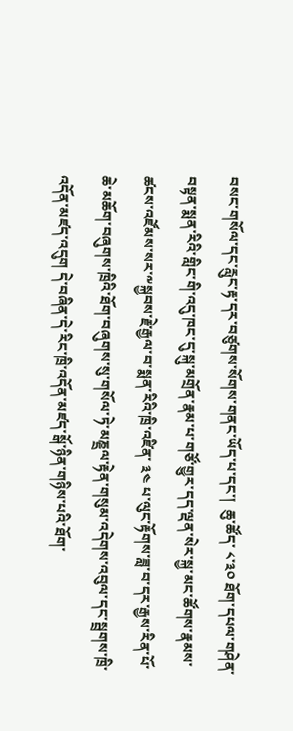བསང་གསོལ་དང་རླུང་རྟ་དར་བཙུགས་སོགས་གནང་ཡོད་པ་དང་།  ཆུ་ཚོད་ ༨་༣༠ ཐོག་དཔལ་གཤེན་བསྟན་སྨན་རིའི་གླིང་གི་འདུ་ཁང་དུ་སྐུ་མགྲོན་རྣམ་པ་གཙོ་གྱུར་དད་ལྡན་སེར་སྐྱ་མང་ཚོགས་རྣམས་ཚངས་འཛོམས་སར་༸སྐྱབས་རྗེ་རྒྱལ་བ་སྨན་རིའི་ཁྲི་འཛིན་ ༣༤ པ་ལུང་རྟོགས་ཟླ་བ་དར་རྒྱས་རིན་པོ་ཆེ་མཆོག་བཞུགས་ཁྲིའི་ཐོག་བཞུགས་སུ་གསོལ་ཏེ་མཎྡྲལ་རྟེན་གསུམ་འདེགས་འབུལ་དང་སྦྲགས་ཁྲི་འདོན་མཛད་འདུག དེ་བཞིན་དེ་རིང་ཁྲི་འདོན་མཛད་སྒོ་ཉིན་གཉིས་པའི་ཐོག་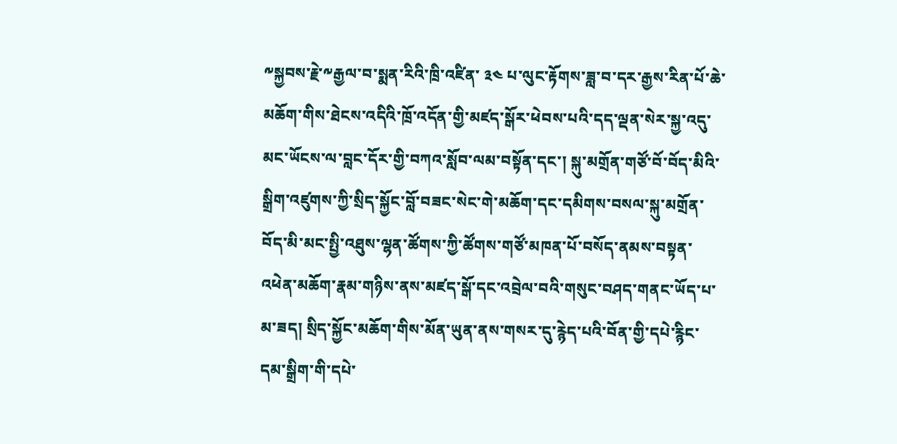༸སྐྱབས་རྗེ་༸རྒྱལ་བ་སྨན་རིའི་ཁྲི་འཛིན་ ༣༤ པ་ལུང་རྟོགས་ཟླ་བ་དར་རྒྱས་རིན་པོ་ཆེ་མཆོག་གིས་ཐེངས་འདིའི་ཁྲོ་འདོན་གྱི་མཛད་སྒོར་ཕེབས་པའི་དད་ལྡན་སེར་སྐྱ་འདུ་མང་ཡོངས་ལ་བླང་དོར་གྱི་བཀའ་སློབ་ལམ་བསྟོན་དང་། སྐུ་མགྲོན་གཙོ་བོ་བོད་མིའི་སྒྲིག་འཛུགས་ཀྱི་སྲིད་སྐྱོང་བློ་བཟང་སེང་གེ་མཆོག་དང་དམིགས་བསལ་སྐུ་མགྲོན་བོད་མི་མང་སྤྱི་འཐུས་ལྷན་ཚོགས་ཀྱི་ཚོགས་གཙོ་མཁན་པོ་བསོད་ནམས་བསྟན་འཕེན་མཆོག་རྣམ་གཉིས་ནས་མཛད་སྒོ་དང་འབྲེལ་བའི་གསུང་བཤད་གནང་ཡོད་པ་མ་ཟད། སྲིད་སྐྱོང་མཆོག་གིས་མོན་ཡུན་ནས་གསར་དུ་རྙེད་པའི་བོན་གྱི་དཔེ་རྙིང་དམ་སྒྲིག་གི་དཔེ་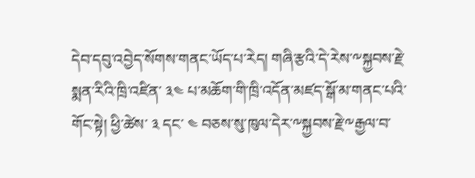དེབ་དབུ་འབྱེད་སོགས་གནང་ཡོད་པ་རེད། གཞི་རྩའི་དེ་རེས་༸སྐྱབས་རྗེ་སྨན་རིའི་ཁྲི་འཛིན་ ༣༤ པ་མཆོག་གི་ཁྲི་འདོན་མཛད་སྒོ་མ་གནང་པའི་གོང་སྟེ། ཕྱི་ཚེས་ ༣ དང་ ༤ བཅས་སུ་ཁུལ་དེར་༸སྐྱབས་རྗེ་༸རྒྱལ་བ་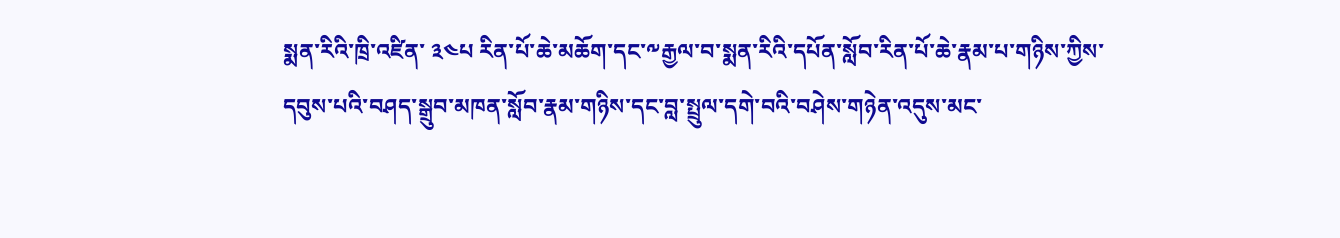སྨན་རིའི་ཁྲི་འཛིན་ ༣༤པ རིན་པོ་ཆེ་མཆོག་དང་༸རྒྱལ་བ་སྨན་རིའི་དཔོན་སློབ་རིན་པོ་ཆེ་རྣམ་པ་གཉིས་ཀྱིས་དབུས་པའི་བཤད་སྒྲུབ་མཁན་སློབ་རྣམ་གཉིས་དང་བླ་སྤྲུལ་དགེ་བའི་བཤེས་གཉེན་འདུས་མང་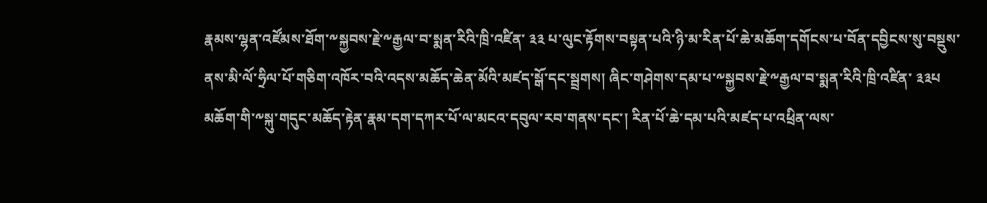རྣམས་ལྷན་འཛོམས་ཐོག་༸སྐྱབས་རྗེ་༸རྒྱལ་བ་སྨན་རིའི་ཁྲི་འཛིན་ ༣༣ པ་ལུང་རྟོགས་བསྟན་པའི་ཉི་མ་རིན་པོ་ཆེ་མཆོག་དགོངས་པ་བོན་དབྱིངས་སུ་བསྡུས་ནས་མི་ལོ་ཧྲིལ་པོ་གཅིག་འཁོར་བའི་འདས་མཆོད་ཆེན་མོའི་མཛད་སྒོ་དང་སྦྲགས། ཞིང་གཤེགས་དམ་པ་༸སྐྱབས་རྗེ་༸རྒྱལ་བ་སྨན་རིའི་ཁྲི་འཛིན་ ༣༣པ མཆོག་གི་༸སྐུ་གདུང་མཆོད་རྟེན་རྣམ་དག་དཀར་པོ་ལ་མངའ་དབུལ་རབ་གནས་དང་། རིན་པོ་ཆེ་དམ་པའི་མཛད་པ་འཕྲིན་ལས་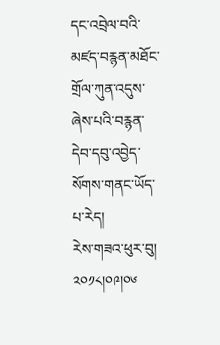དང་འབྲེལ་བའི་མཛད་བརྙན་མཐོང་གྲོལ་ཀུན་འདུས་ཞེས་པའི་བརྙན་དེབ་དབུ་འབྱེད་སོགས་གནང་ཡོད་པ་རེད།
རེས་གཟའ་ཕུར་བུ། ༢༠༡༨།༠༩།༠༦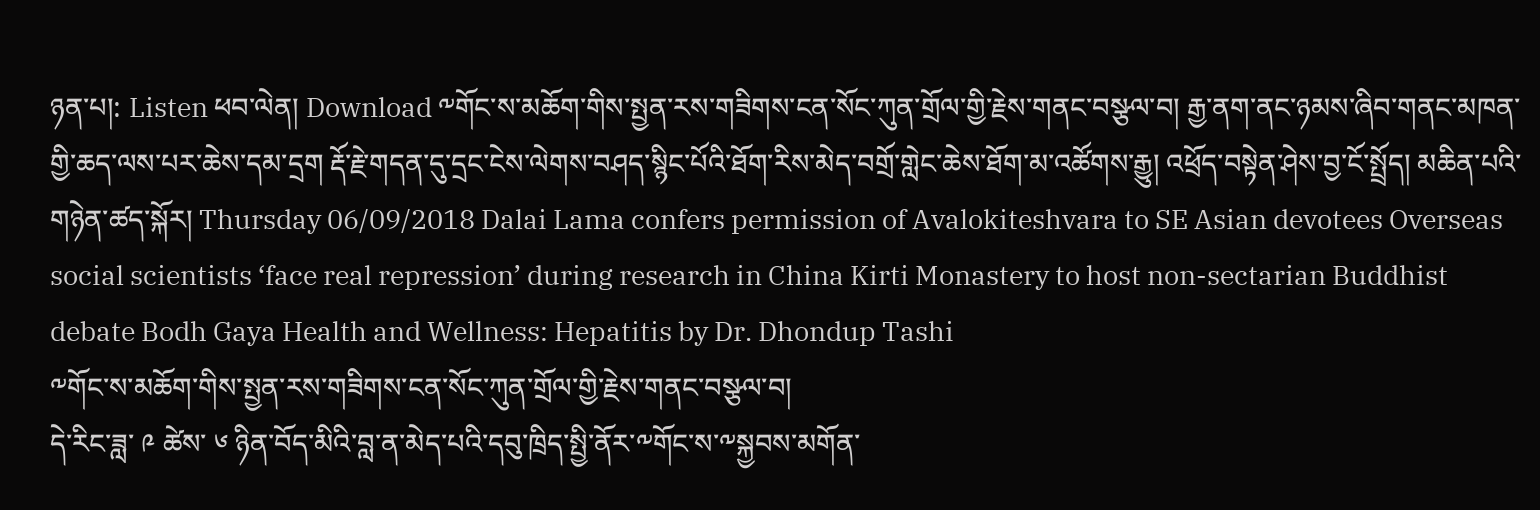ཉན་པ།: Listen ཕབ་ལེན། Download ༸གོང་ས་མཆོག་གིས་སྤྱན་རས་གཟིགས་ངན་སོང་ཀུན་གྲོལ་གྱི་རྗེས་གནང་བསྩལ་བ། རྒྱ་ནག་ནང་ཉམས་ཞིབ་གནང་མཁན་གྱི་ཆད་ལས་པར་ཆེས་དམ་དྲག རྡོ་རྗེ་གདན་དུ་དྲང་ངེས་ལེགས་བཤད་སྙིང་པོའི་ཐོག་རིས་མེད་བགྲོ་གླེང་ཆེས་ཐོག་མ་འཚོགས་རྒྱུ། འཕྲོད་བསྟེན་ཤེས་བྱ་ངོ་སྤྲོད། མཆིན་པའི་གཉེན་ཚད་སྐོར། Thursday 06/09/2018 Dalai Lama confers permission of Avalokiteshvara to SE Asian devotees Overseas social scientists ‘face real repression’ during research in China Kirti Monastery to host non-sectarian Buddhist debate Bodh Gaya Health and Wellness: Hepatitis by Dr. Dhondup Tashi
༸གོང་ས་མཆོག་གིས་སྤྱན་རས་གཟིགས་ངན་སོང་ཀུན་གྲོལ་གྱི་རྗེས་གནང་བསྩལ་བ།
དེ་རིང་ཟླ་ ༩ ཚེས་ ༦ ཉིན་བོད་མིའི་བླ་ན་མེད་པའི་དབུ་ཁྲིད་སྤྱི་ནོར་༸གོང་ས་༸སྐྱབས་མགོན་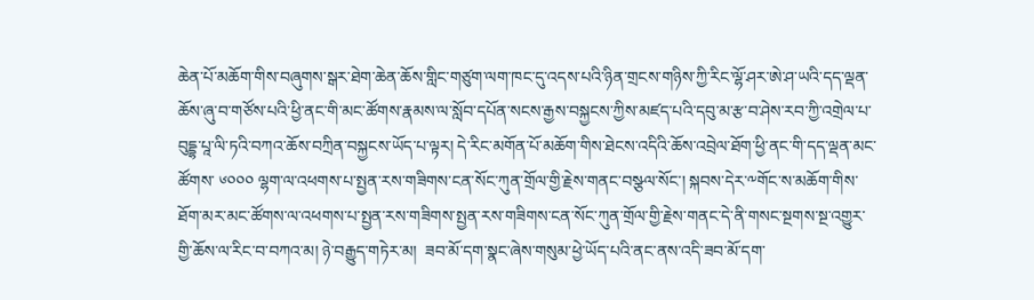ཆེན་པོ་མཆོག་གིས་བཞུགས་སྒར་ཐེག་ཆེན་ཆོས་གླིང་གཙུག་ལག་ཁང་དུ་འདས་པའི་ཉིན་གྲངས་གཉིས་ཀྱི་རིང་ལྷོ་ཤར་ཨེ་ཤ་ཡའི་དད་ལྡན་ཆོས་ཞུ་བ་གཙོས་པའི་ཕྱི་ནང་གི་མང་ཚོགས་རྣམས་ལ་སློབ་དཔོན་སངས་རྒྱས་བསྐྱངས་ཀྱིས་མཛད་པའི་དབུ་མ་རྩ་བ་ཤེས་རབ་ཀྱི་འགྲེལ་པ་བུདྡྷ་པཱ་ལི་ཏའི་བཀའ་ཆོས་བཀྲིན་བསྐྱངས་ཡོད་པ་ལྟར། དེ་རིང་མགོན་པོ་མཆོག་གིས་ཐེངས་འདིའི་ཆོས་འབྲེལ་ཐོག་ཕྱི་ནང་གི་དད་ལྡན་མང་ཚོགས་ ༦༠༠༠ ལྷག་ལ་འཕགས་པ་སྤྱན་རས་གཟིགས་ངན་སོང་ཀུན་གྲོལ་གྱི་རྗེས་གནང་བསྩལ་སོང་། སྐབས་དེར་༸གོང་ས་མཆོག་གིས་ཐོག་མར་མང་ཚོགས་ལ་འཕགས་པ་སྤྱན་རས་གཟིགས་སྤྱན་རས་གཟིགས་ངན་སོང་ཀུན་གྲོལ་གྱི་རྗེས་གནང་དེ་ནི་གསང་སྔགས་སྔ་འགྱུར་གྱི་ཆོས་ལ་རིང་བ་བཀའ་མ། ཉེ་བརྒྱུད་གཏེར་མ།  ཟབ་མོ་དག་སྣང་ཞེས་གསུམ་ཕྱེ་ཡོད་པའི་ནང་ནས་འདི་ཟབ་མོ་དག་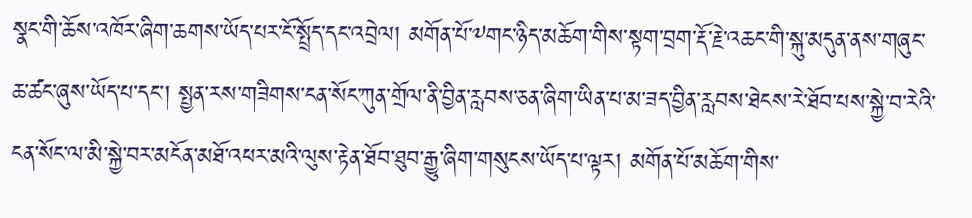སྣང་གི་ཆོས་འཁོར་ཞིག་ཆགས་ཡོད་པར་ངོ་སྤྲོད་དང་འབྲེལ། མགོན་པོ་༸གང་ཉིད་མཆོག་གིས་སྟག་བྲག་རྡོ་རྗེ་འཆང་གི་སྐུ་མདུན་ནས་གཞུང་ཆ་ཚང་ཞུས་ཡོད་པ་དང་། སྤྱན་རས་གཟིགས་ངན་སོང་ཀུན་གྲོལ་ནི་བྱིན་རླབས་ཅན་ཞིག་ཡིན་པ་མ་ཟད་བྱིན་རླབས་ཐེངས་རེ་ཐོབ་པས་སྐྱེ་བ་རེའི་ངན་སོང་ལ་མི་སྐྱེ་བར་མངོན་མཐོ་འཕར་མའི་ལུས་རྟེན་ཐོབ་ཐུབ་རྒྱུ་ཞིག་གསུངས་ཡོད་པ་ལྟར། མགོན་པོ་མཆོག་གིས་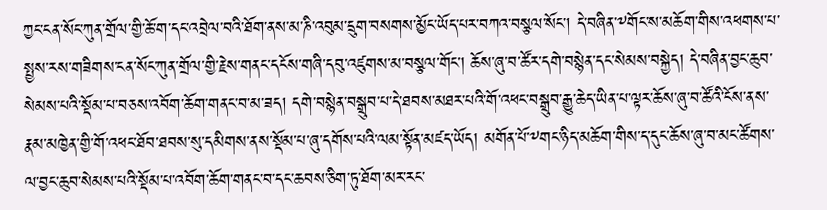ཀྱང་ངན་སོང་ཀུན་གྲོལ་གྱི་ཆོ་ག་དང་འབྲེལ་བའི་ཐོག་ནས་མ་ཎི་འབུམ་དྲུག་བསགས་མྱོང་ཡོད་པར་བཀའ་བསྩལ་སོང་། དེ་བཞིན་༸གོང་ས་མཆོག་གིས་འཕགས་པ་སྤྱས་རས་གཟིགས་ངན་སོང་ཀུན་གྲོལ་གྱི་རྗེས་གནང་དངོས་གཞི་དབུ་འཛུགས་མ་བསྩལ་གོང་། ཆོས་ཞུ་བ་ཚོར་དགེ་བསྙེན་དང་སེམས་བསྐྱེད། དེ་བཞིན་བྱང་ཆུབ་སེམས་པའི་སྡོམ་པ་བཅས་འབོག་ཆོག་གནང་བ་མ་ཟད། དགེ་བསྙེན་བསྒྲུབ་པ་དེ་ཐབས་མཐར་པའི་གོ་འཕང་བསྒྲུབ་རྒྱུ་ཆེད་ཡིན་པ་ལྟར་ཆོས་ཞུ་བ་ཚོའི་ངོས་ནས་རྣམ་མཁྱེན་གྱི་གོ་འཕང་ཐོབ་ཐབས་སུ་དམིགས་ནས་སྡོམ་པ་ཞུ་དགོས་པའི་ལམ་སྟོན་མཛད་ཡོད། མགོན་པོ་༸གང་ཉིད་མཆོག་གིས་ད་དུང་ཆོས་ཞུ་བ་མང་ཚོགས་ལ་བྱང་ཆུབ་སེམས་པའི་སྡོམ་པ་འབོག་ཆོག་གནང་བ་དང་ཆབས་ཅིག་ཏུ་ཐོག་མར་རང་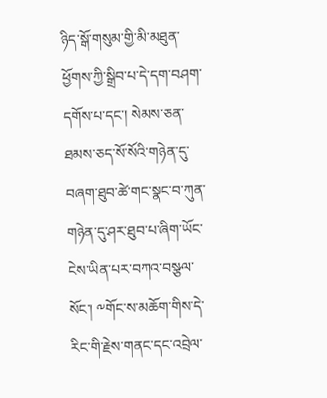ཉིད་སྒོ་གསུམ་གྱི་མི་མཐུན་ཕྱོགས་ཀྱི་སྒྲིབ་པ་དེ་དག་བཤག་དགོས་པ་དང་། སེམས་ཅན་ཐམས་ཅད་སོ་སོའི་གཉེན་དུ་བཞག་ཐུབ་ཚེ་གང་སྣང་བ་ཀུན་གཉེན་དུ་ཤར་ཐུབ་པ་ཞིག་ཡོང་ངེས་ཡིན་པར་བཀའ་བསྩལ་སོང་། ༸གོང་ས་མཆོག་གིས་དེ་རིང་གི་རྗེས་གནང་དང་འབྲེལ་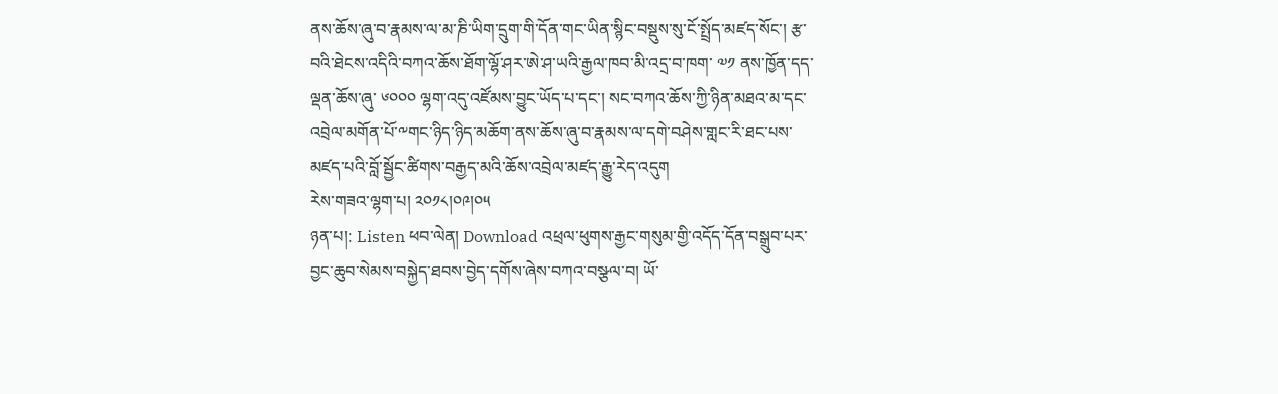ནས་ཆོས་ཞུ་བ་རྣམས་ལ་མ་ཎི་ཡིག་དྲུག་གི་དོན་གང་ཡིན་སྙིང་བསྡུས་སུ་ངོ་སྤྲོད་མཛད་སོང་། རྩ་བའི་ཐེངས་འདིའི་བཀའ་ཆོས་ཐོག་ལྷོ་ཤར་ཨེ་ཤ་ཡའི་རྒྱལ་ཁབ་མི་འདྲ་བ་ཁག་ ༧༡ ནས་ཁྱོན་དད་ལྡན་ཆོས་ཞུ་ ༦༠༠༠ ལྷག་འདུ་འཛོམས་བྱུང་ཡོད་པ་དང་། སང་བཀའ་ཆོས་ཀྱི་ཉིན་མཐའ་མ་དང་འབྲེལ་མགོན་པོ་༸གང་ཉིད་ཉིད་མཆོག་ནས་ཆོས་ཞུ་བ་རྣམས་ལ་དགེ་བཤེས་གླང་རི་ཐང་པས་མཛད་པའི་བློ་སྦྱོང་ཚིགས་བརྒྱད་མའི་ཆོས་འབྲེལ་མཛད་རྒྱུ་རེད་འདུག
རེས་གཟའ་ལྷག་པ། ༢༠༡༨།༠༩།༠༥
ཉན་པ།: Listen ཕབ་ལེན། Download འཕྲལ་ཕུགས་རྒྱང་གསུམ་གྱི་འདོད་དོན་བསྒྲུབ་པར་བྱང་ཆུབ་སེམས་བསྐྱེད་ཐབས་བྱེད་དགོས་ཞེས་བཀའ་བསྩལ་བ། ཡོ་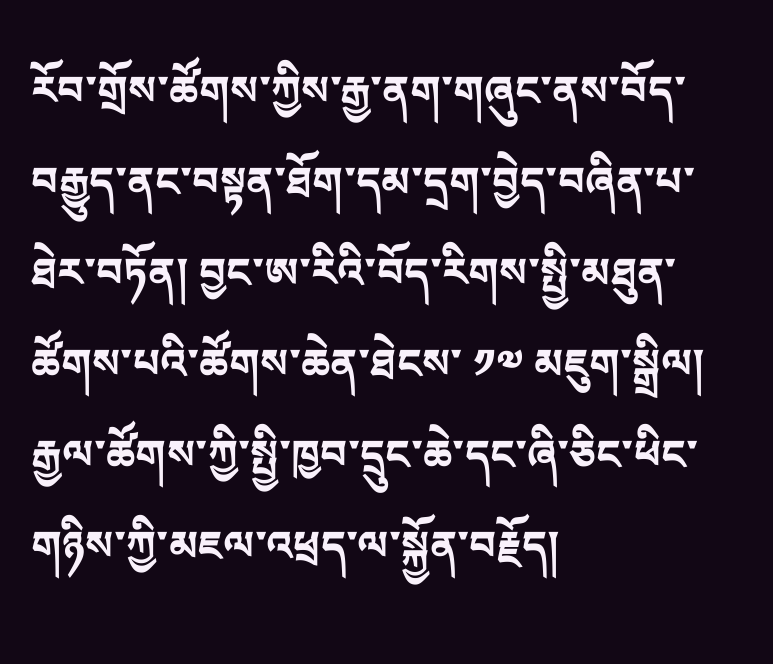རོབ་གྲོས་ཚོགས་ཀྱིས་རྒྱ་ནག་གཞུང་ནས་བོད་བརྒྱུད་ནང་བསྟན་ཐོག་དམ་དྲག་བྱེད་བཞིན་པ་ཐེར་བཏོན། བྱང་ཨ་རིའི་བོད་རིགས་སྤྱི་མཐུན་ཚོགས་པའི་ཚོགས་ཆེན་ཐེངས་ ༡༧ མཇུག་སྒྲིལ། རྒྱལ་ཚོགས་ཀྱི་སྤྱི་ཁྱབ་དྲུང་ཆེ་དང་ཞི་ཅིང་ཕིང་གཉིས་ཀྱི་མཇལ་འཕྲད་ལ་སྐྱོན་བརྗོད།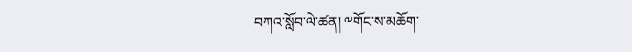བཀའ་སློབ་ལེ་ཚན། ༸གོང་ས་མཆོག་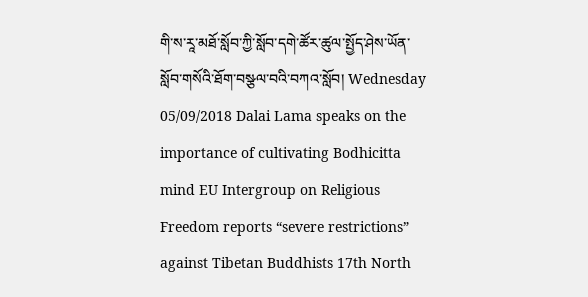གི་ས་རཱ་མཐོ་སློབ་ཀྱི་སློབ་དགེ་ཚོར་ཚུལ་སྤྱོད་ཤེས་ཡོན་སློབ་གསོའི་ཐོག་བསྩལ་བའི་བཀའ་སློབ། Wednesday 05/09/2018 Dalai Lama speaks on the importance of cultivating Bodhicitta mind EU Intergroup on Religious Freedom reports “severe restrictions” against Tibetan Buddhists 17th North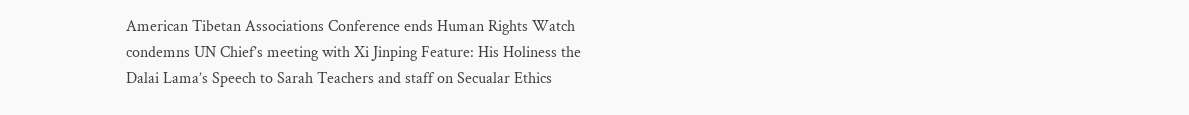American Tibetan Associations Conference ends Human Rights Watch condemns UN Chief’s meeting with Xi Jinping Feature: His Holiness the Dalai Lama’s Speech to Sarah Teachers and staff on Secualar Ethics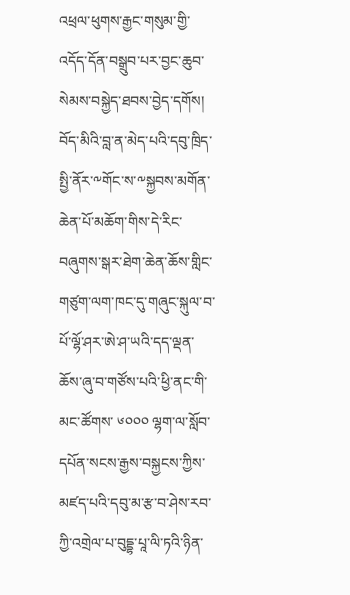འཕྲལ་ཕུགས་རྒྱང་གསུམ་གྱི་འདོད་དོན་བསྒྲུབ་པར་བྱང་ཆུབ་སེམས་བསྐྱེད་ཐབས་བྱེད་དགོས།
བོད་མིའི་བླ་ན་མེད་པའི་དབུ་ཁྲིད་སྤྱི་ནོར་༸གོང་ས་༸སྐྱབས་མགོན་ཆེན་པོ་མཆོག་གིས་དེ་རིང་བཞུགས་སྒར་ཐེག་ཆེན་ཆོས་གླིང་གཙུག་ལག་ཁང་དུ་གཞུང་སྐུལ་བ་པོ་ལྷོ་ཤར་ཨེ་ཤ་ཡའི་དད་ལྡན་ཆོས་ཞུ་བ་གཙོས་པའི་ཕྱི་ནང་གི་མང་ཚོགས་ ༦༠༠༠ ལྷག་ལ་སློབ་དཔོན་སངས་རྒྱས་བསྐྱངས་ཀྱིས་མཛད་པའི་དབུ་མ་རྩ་བ་ཤེས་རབ་ཀྱི་འགྲེལ་པ་བུདྡྷ་པཱ་ལི་ཏའི་ཉིན་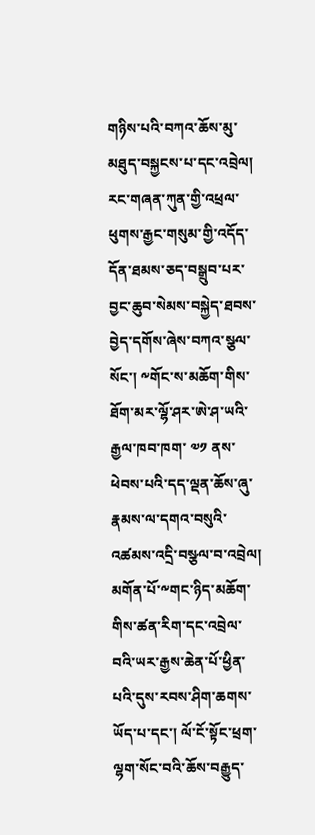གཉིས་པའི་བཀའ་ཆོས་མུ་མཐུད་བསྐྱངས་པ་དང་འབྲེལ། རང་གཞན་ཀུན་གྱི་འཕྲལ་ཕུགས་རྒྱང་གསུམ་གྱི་འདོད་དོན་ཐམས་ཅད་བསྒྲུབ་པར་བྱང་ཆུབ་སེམས་བསྐྱེད་ཐབས་བྱེད་དགོས་ཞེས་བཀའ་སྩལ་སོང་། ༸གོང་ས་མཆོག་གིས་ཐོག་མར་ལྷོ་ཤར་ཨེ་ཤ་ཡའི་རྒྱལ་ཁབ་ཁག་ ༧༡ ནས་ཕེབས་པའི་དད་ལྡན་ཆོས་ཞུ་ རྣམས་ལ་དགའ་བསུའི་འཚམས་འདྲི་བསྩལ་བ་འབྲེལ། མགོན་པོ་༸གང་ཉིད་མཆོག་གིས་ཚན་རིག་དང་འབྲེལ་བའི་ཡར་རྒྱས་ཆེན་པོ་ཕྱིན་པའི་དུས་རབས་ཤིག་ཆགས་ཡོད་པ་དང་། ལོ་ངོ་སྟོང་ཕྲག་ལྷག་སོང་བའི་ཆོས་བརྒྱུད་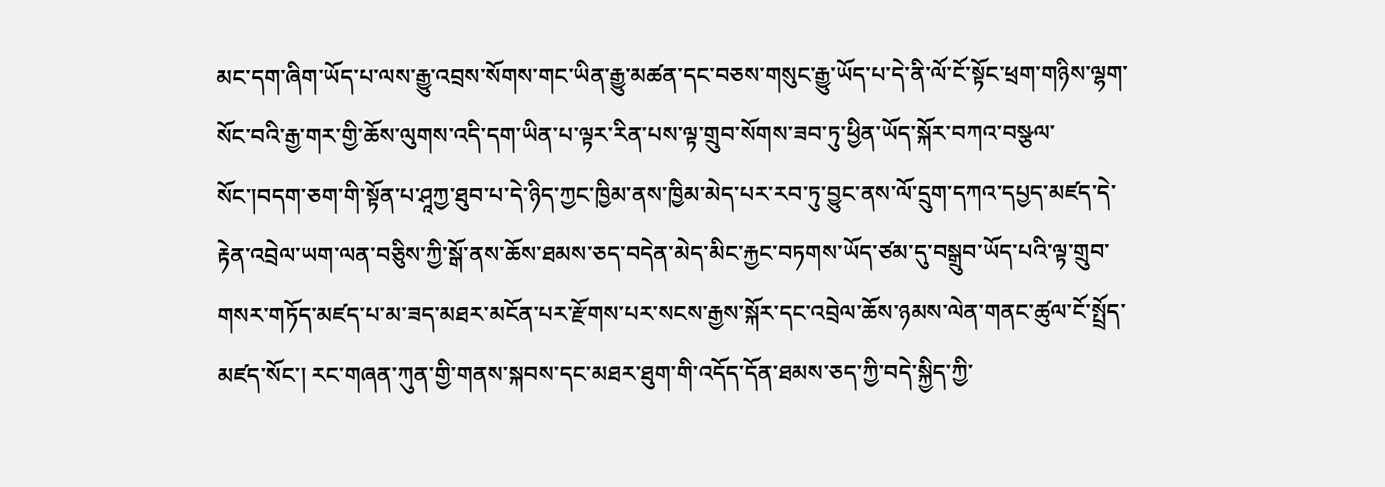མང་དག་ཞིག་ཡོད་པ་ལས་རྒྱུ་འབྲས་སོགས་གང་ཡིན་རྒྱུ་མཚན་དང་བཅས་གསུང་རྒྱུ་ཡོད་པ་དེ་ནི་ལོ་ངོ་སྟོང་ཕྲག་གཉིས་ལྷག་སོང་བའི་རྒྱ་གར་གྱི་ཆོས་ལུགས་འདི་དག་ཡིན་པ་ལྟར་རིན་པས་ལྟ་གྲུབ་སོགས་ཟབ་ཏུ་ཕྱིན་ཡོད་སྐོར་བཀའ་བསྩལ་སོང་།བདག་ཅག་གི་སྟོན་པ་ཤཱཀྱ་ཐུབ་པ་དེ་ཉིད་ཀྱང་ཁྱིམ་ནས་ཁྱིམ་མེད་པར་རབ་ཏུ་བྱུང་ནས་ལོ་དྲུག་དཀའ་དཔྱད་མཛད་དེ་རྟེན་འབྲེལ་ཡག་ལན་བཅིུས་ཀྱི་སྒོ་ནས་ཆོས་ཐམས་ཅད་བདེན་མེད་མིང་རྐྱང་བཏགས་ཡོད་ཙམ་དུ་བསྒྲུབ་ཡོད་པའི་ལྟ་གྲུབ་གསར་གཏོད་མཛད་པ་མ་ཟད་མཐར་མངོན་པར་རྫོགས་པར་སངས་རྒྱས་སྐོར་དང་འབྲེལ་ཆོས་ཉམས་ལེན་གནང་ཚུལ་ངོ་སྤྲོད་མཛད་སོང་། རང་གཞན་ཀུན་གྱི་གནས་སྐབས་དང་མཐར་ཐུག་གི་འདོད་དོན་ཐམས་ཅད་ཀྱི་བདེ་སྐྱིད་ཀྱི་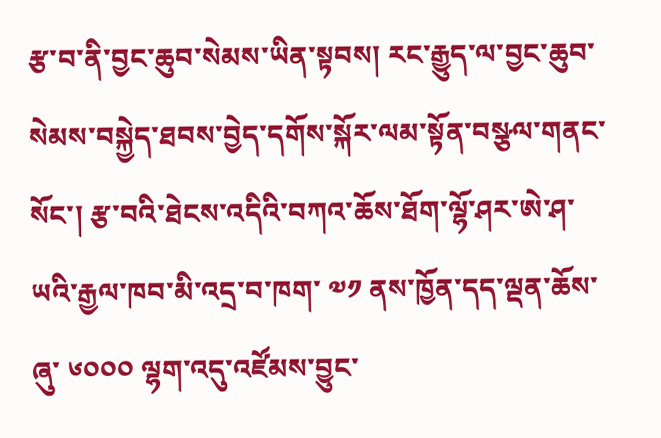རྩ་བ་ནི་བྱང་ཆུབ་སེམས་ཡིན་སྟབས། རང་རྒྱུད་ལ་བྱང་ཆུབ་སེམས་བསྐྱེད་ཐབས་བྱེད་དགོས་སྐོར་ལམ་སྟོན་བསྩལ་གནང་སོང་། རྩ་བའི་ཐེངས་འདིའི་བཀའ་ཆོས་ཐོག་ལྷོ་ཤར་ཨེ་ཤ་ཡའི་རྒྱལ་ཁབ་མི་འདྲ་བ་ཁག་ ༧༡ ནས་ཁྱོན་དད་ལྡན་ཆོས་ཞུ་ ༦༠༠༠ ལྷག་འདུ་འཛོམས་བྱུང་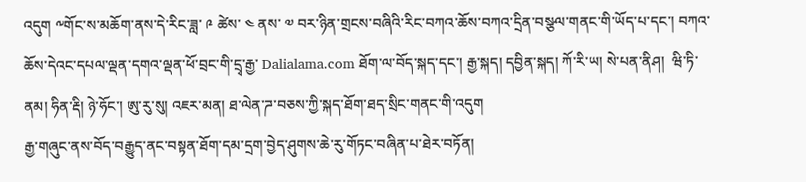འདུག ༸གོང་ས་མཆོག་ནས་དེ་རིང་ཟླ་ ༩ ཚེས་ ༤ ནས་ ༧ བར་ཉིན་གྲངས་བཞིའི་རིང་བཀའ་ཆོས་བཀའ་དྲིན་བསྩལ་གནང་གི་ཡོད་པ་དང་། བཀའ་ཆོས་དེའང་དཔལ་ལྡན་དགའ་ལྡན་ཕོ་བྲང་གི་དྲྭ་རྒྱ་ Dalialama.com ཐོག་ལ་བོད་སྐད་དང་། རྒྱ་སྐད། དབྱིན་སྐད། ཀོ་རི་ཡ། སེ་པན་ནིཤ།  ཝི་ཏི་ནམ། ཧིན་རྡི། ཉེ་ཧོང་། ཨུ་རུ་སུ། འཇར་མན། ཐ་ལེན་ཌ་བཅས་ཀྱི་སྐད་ཐོག་ཐད་སྲིང་གནང་གི་འདུག
རྒྱ་གཞུང་ནས་བོད་བརྒྱུད་ནང་བསྟན་ཐོག་དམ་དྲག་བྱེད་ཤུགས་ཆེ་རུ་གོཏང་བཞིན་པ་ཐེར་བཏོན།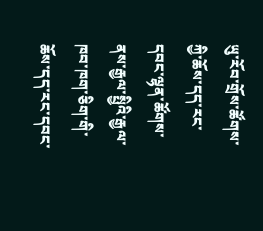ཡུ་རོབ་གྲོས་ཚོགས་ཀྱི་ཆོས་དད་རང་དབང་ལྷན་ཚོགས་ནས་རྒྱལ་སྤྱིའི་རྒྱལ་ཁབ་ཁག་ཅིག་གི་ཆོས་དད་རང་དབང་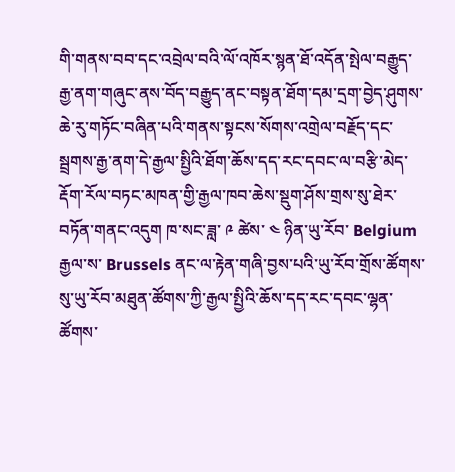གི་གནས་བབ་དང་འབྲེལ་བའི་ལོ་འཁོར་སྙན་ཐོ་འདོན་སྤེལ་བརྒྱུད་རྒྱ་ནག་གཞུང་ནས་བོད་བརྒྱུད་ནང་བསྟན་ཐོག་དམ་དྲག་བྱེད་ཤུགས་ཆེ་རུ་གཏོང་བཞིན་པའི་གནས་སྟངས་སོགས་འགྲེལ་བརྗོད་དང་སྦྲགས་རྒྱ་ནག་དེ་རྒྱལ་སྤྱིའི་ཐོག་ཆོས་དད་རང་དབང་ལ་བརྩི་མེད་རྡོག་རོལ་བཏང་མཁན་གྱི་རྒྱལ་ཁབ་ཆེས་སྡུག་ཤོས་གྲས་སུ་ཐེར་བཏོན་གནང་འདུག ཁ་སང་ཟླ་ ༩ ཚེས་ ༤ ཉིན་ཡུ་རོབ་ Belgium རྒྱལ་ས་ Brussels ནང་ལ་རྟེན་གཞི་བྱས་པའི་ཡུ་རོབ་གྲོས་ཚོགས་སུ་ཡུ་རོབ་མཐུན་ཚོགས་ཀྱི་རྒྱལ་སྤྱིའི་ཆོས་དད་རང་དབང་ལྷན་ཚོགས་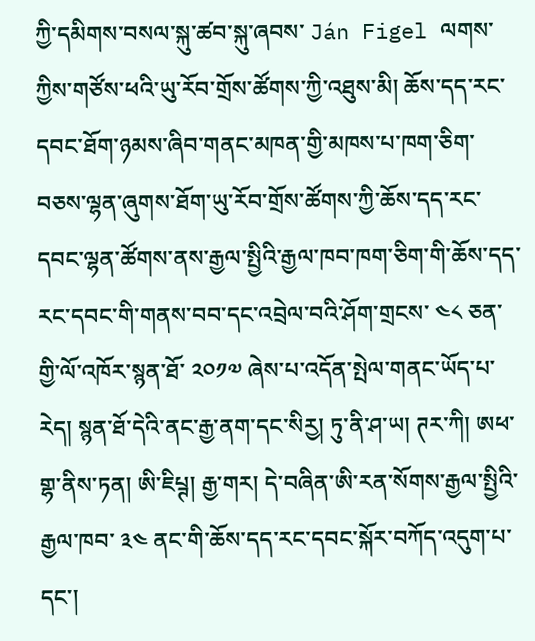ཀྱི་དམིགས་བསལ་སྐུ་ཚབ་སྐུ་ཞབས་ Ján Figel ལགས་ཀྱིས་གཙོས་ཕའི་ཡུ་རོབ་གྲོས་ཚོགས་ཀྱི་འཐུས་མི། ཆོས་དད་རང་དབང་ཐོག་ཉམས་ཞིབ་གནང་མཁན་གྱི་མཁས་པ་ཁག་ཅིག་བཅས་ལྷན་ཞུགས་ཐོག་ཡུ་རོབ་གྲོས་ཚོགས་ཀྱི་ཆོས་དད་རང་དབང་ལྷན་ཚོགས་ནས་རྒྱལ་སྤྱིའི་རྒྱལ་ཁབ་ཁག་ཅིག་གི་ཆོས་དད་རང་དབང་གི་གནས་བབ་དང་འབྲེལ་བའི་ཤོག་གྲངས་ ༤༨ ཅན་གྱི་ལོ་འཁོར་སྙན་ཐོ་ ༢༠༡༧ ཞེས་པ་འདོན་སྤེལ་གནང་ཡོད་པ་རེད། སྙན་ཐོ་དེའི་ནང་རྒྱ་ནག་དང་སིརྱ། ཏུ་ནི་ཤ་ཡ། ཊར་ཀི། ཨཕ་གྷ་ནིས་ཏན། ཨི་ཇིཔྚ། རྒྱ་གར། དེ་བཞིན་ཨི་རན་སོགས་རྒྱལ་སྤྱིའི་རྒྱལ་ཁབ་ ༣༤ ནང་གི་ཆོས་དད་རང་དབང་སྐོར་བཀོད་འདུག་པ་དང་།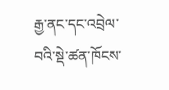རྒྱ་ནང་དང་འབྲེལ་བའི་སྡེ་ཚན་ཁོངས་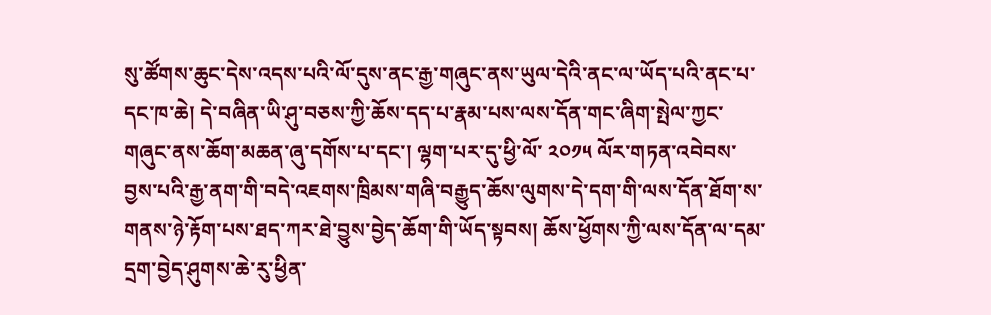སུ་ཚོགས་ཆུང་དེས་འདས་པའི་ལོ་དུས་ནང་རྒྱ་གཞུང་ནས་ཡུལ་དེའི་ནང་ལ་ཡོད་པའི་ནང་པ་དང་ཁ་ཆེ། དེ་བཞིན་ཡི་ཤུ་བཅས་ཀྱི་ཆོས་དད་པ་རྣམ་པས་ལས་དོན་གང་ཞིག་སྤེལ་ཀྱང་གཞུང་ནས་ཆོག་མཆན་ཞུ་དགོས་པ་དང་། ལྷག་པར་དུ་ཕྱི་ལོ་ ༢༠༡༥ ལོར་གཏན་འབེབས་བྱས་པའི་རྒྱ་ནག་གི་བདེ་འཇགས་ཁྲིམས་གཞི་བརྒྱུད་ཆོས་ལུགས་དེ་དག་གི་ལས་དོན་ཐོག་ས་གནས་ཉེ་རྟོག་པས་ཐད་ཀར་ཐེ་བྱུས་བྱེད་ཆོག་གི་ཡོད་སྟབས། ཆོས་ཕྱོགས་ཀྱི་ལས་དོན་ལ་དམ་དྲག་བྱེད་ཤུགས་ཆེ་རུ་ཕྱིན་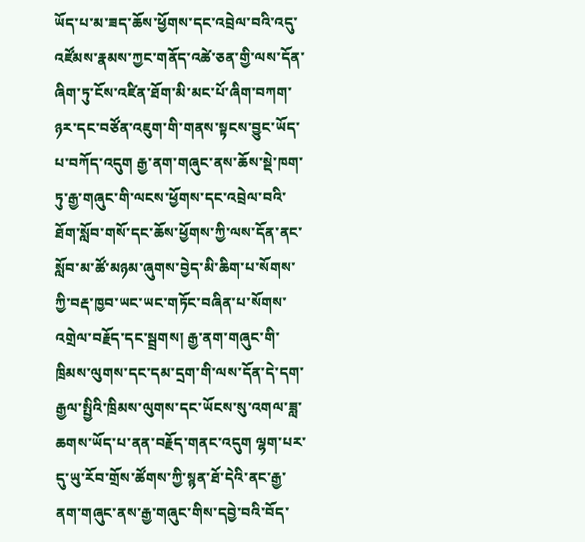ཡོད་པ་མ་ཟད་ཆོས་ཕྱོགས་དང་འབྲེལ་བའི་འདུ་འཛོམས་རྣམས་ཀྱང་གནོད་འཚེ་ཅན་གྱི་ལས་དོན་ཞིག་ཏུ་ངོས་འཛིན་ཐོག་མི་མང་པོ་ཞིག་བཀག་ཉར་དང་བཙོན་འཇུག་གི་གནས་སྟངས་བྱུང་ཡོད་པ་བཀོད་འདུག རྒྱ་ནག་གཞུང་ནས་ཆོས་སྡེ་ཁག་ཏུ་རྒྱ་གཞུང་གི་ལངས་ཕྱོགས་དང་འབྲེལ་བའི་ཐོག་སློབ་གསོ་དང་ཆོས་ཕྱོགས་ཀྱི་ལས་དོན་ནང་སློབ་མ་ཚོ་མཉམ་ཞུགས་བྱེད་མི་ཆིག་པ་སོགས་ཀྱི་བརྡ་ཁྱབ་ཡང་ཡང་གཏོང་བཞིན་པ་སོགས་འགྲེལ་བརྗོད་དང་སྦྲགས། རྒྱ་ནག་གཞུང་གི་ཁྲིམས་ལུགས་དང་དམ་དྲག་གི་ལས་དོན་དེ་དག་རྒྱལ་སྤྱིའི་ཁྲིམས་ལུགས་དང་ཡོངས་སུ་འགལ་ཟླ་ཆགས་ཡོད་པ་ནན་བརྗོད་གནང་འདུག ལྷག་པར་དུ་ཡུ་རོབ་གྲོས་ཚོགས་ཀྱི་སྙན་ཐོ་དེའི་ནང་རྒྱ་ནག་གཞུང་ནས་རྒྱ་གཞུང་གིས་དབྱེ་བའི་བོད་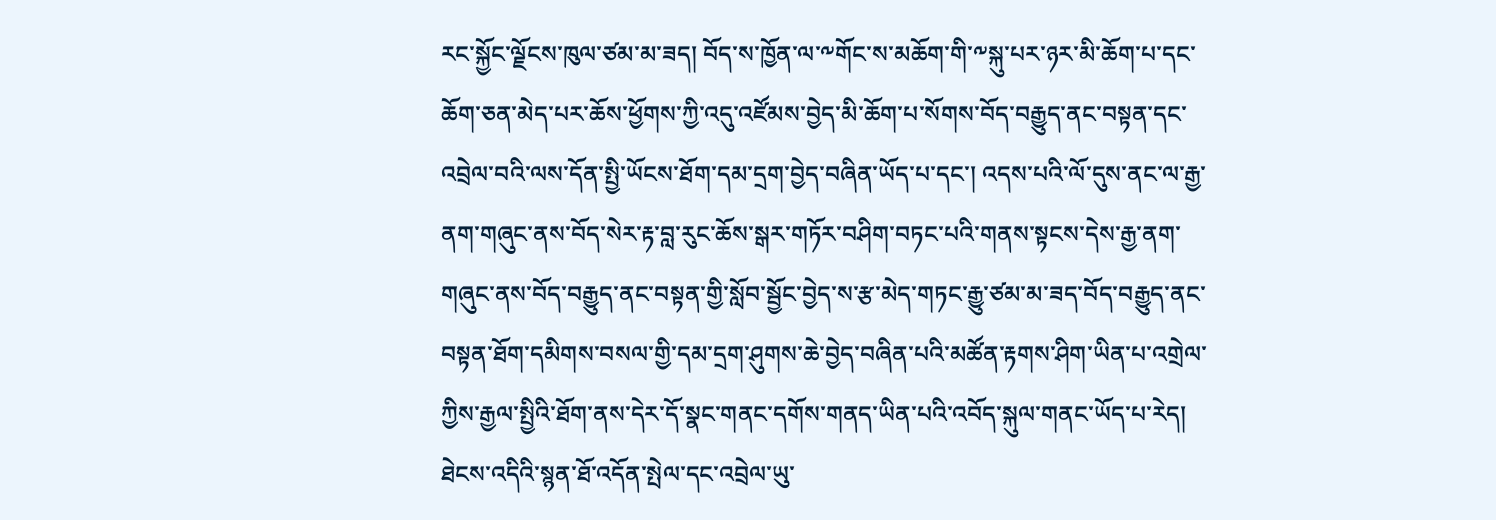རང་སྐྱོང་ལྗོངས་ཁུལ་ཙམ་མ་ཟད། བོད་ས་ཁྱོན་ལ་༸གོང་ས་མཆོག་གི་༸སྐུ་པར་ཉར་མི་ཆོག་པ་དང་ཆོག་ཅན་མེད་པར་ཆོས་ཕྱོགས་ཀྱི་འདུ་འཛོམས་བྱེད་མི་ཆོག་པ་སོགས་བོད་བརྒྱུད་ནང་བསྟན་དང་འབྲེལ་བའི་ལས་དོན་སྤྱི་ཡོངས་ཐོག་དམ་དྲག་བྱེད་བཞིན་ཡོད་པ་དང་། འདས་པའི་ལོ་དུས་ནང་ལ་རྒྱ་ནག་གཞུང་ནས་བོད་སེར་རྟ་བླ་རུང་ཆོས་སྒར་གཏོར་བཤིག་བཏང་པའི་གནས་སྟངས་དེས་རྒྱ་ནག་གཞུང་ནས་བོད་བརྒྱུད་ནང་བསྟན་གྱི་སློབ་སྦྱོང་བྱེད་ས་རྩ་མེད་གཏང་རྒྱུ་ཙམ་མ་ཟད་བོད་བརྒྱུད་ནང་བསྟན་ཐོག་དམིགས་བསལ་གྱི་དམ་དྲག་ཤུགས་ཆེ་བྱེད་བཞིན་པའི་མཚོན་རྟགས་ཤིག་ཡིན་པ་འགྲེལ་ཀྱིས་རྒྱལ་སྤྱིའི་ཐོག་ནས་དེར་དོ་སྣང་གནང་དགོས་གནད་ཡིན་པའི་འབོད་སྐུལ་གནང་ཡོད་པ་རེད། ཐེངས་འདིའི་སྙན་ཐོ་འདོན་སྤེལ་དང་འབྲེལ་ཡུ་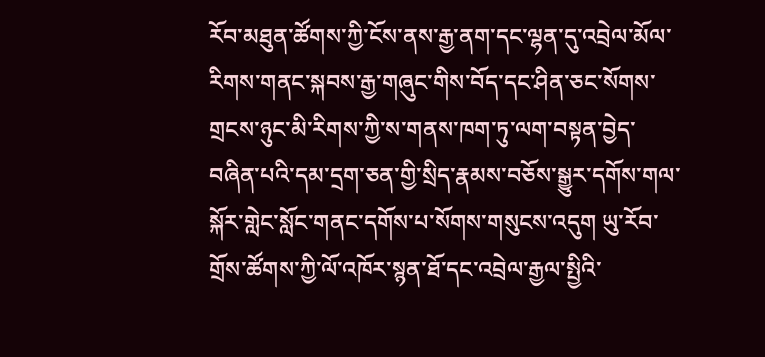རོབ་མཐུན་ཚོགས་ཀྱི་ངོས་ནས་རྒྱ་ནག་དང་ལྷན་དུ་འབྲེལ་མོལ་རིགས་གནང་སྐབས་རྒྱ་གཞུང་གིས་བོད་དང་ཤིན་ཅང་སོགས་གྲངས་ཉུང་མི་རིགས་ཀྱི་ས་གནས་ཁག་ཏུ་ལག་བསྟན་བྱེད་བཞིན་པའི་དམ་དྲག་ཅན་གྱི་སྲིད་རྣམས་བཅོས་སྒྱུར་དགོས་གལ་སྐོར་གླེང་སློང་གནང་དགོས་པ་སོགས་གསུངས་འདུག ཡུ་རོབ་གྲོས་ཚོགས་ཀྱི་ལོ་འཁོར་སྙན་ཐོ་དང་འབྲེལ་རྒྱལ་སྤྱིའི་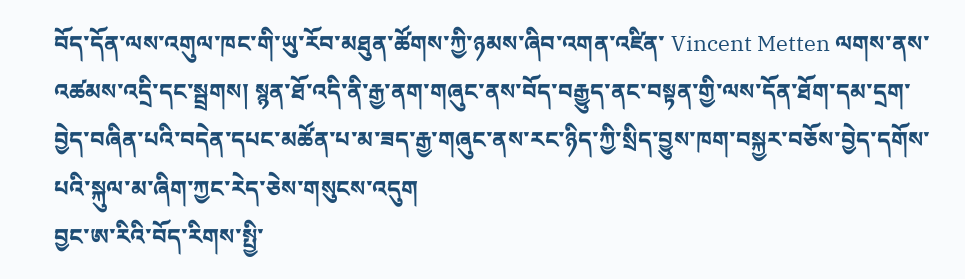བོད་དོན་ལས་འགུལ་ཁང་གི་ཡུ་རོབ་མཐུན་ཚོགས་ཀྱི་ཉམས་ཞིབ་འགན་འཛིན་ Vincent Metten ལགས་ནས་འཚམས་འདྲི་དང་སྦྲགས། སྙན་ཐོ་འདི་ནི་རྒྱ་ནག་གཞུང་ནས་བོད་བརྒྱུད་ནང་བསྟན་གྱི་ལས་དོན་ཐོག་དམ་དྲག་བྱེད་བཞིན་པའི་བདེན་དཔང་མཚོན་པ་མ་ཟད་རྒྱ་གཞུང་ནས་རང་ཉིད་ཀྱི་སྲིད་བྱུས་ཁག་བསྐྱར་བཅོས་བྱེད་དགོས་པའི་སྐུལ་མ་ཞིག་ཀྱང་རེད་ཅེས་གསུངས་འདུག
བྱང་ཨ་རིའི་བོད་རིགས་སྤྱི་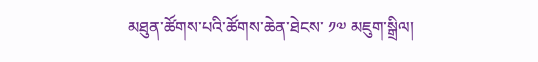མཐུན་ཚོགས་པའི་ཚོགས་ཆེན་ཐེངས་ ༡༧ མཇུག་སྒྲིལ།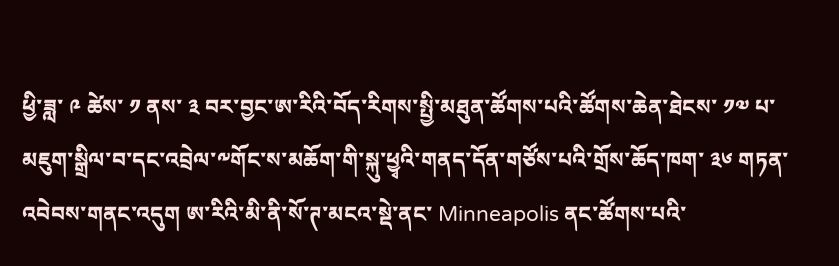ཕྱི་ཟླ་ ༩ ཚེས་ ༡ ནས་ ༣ བར་བྱང་ཨ་རིའི་བོད་རིགས་སྤྱི་མཐུན་ཚོགས་པའི་ཚོགས་ཆེན་ཐེངས་ ༡༧ པ་མཇུག་སྒྲིལ་བ་དང་འབྲེལ་༸གོང་ས་མཆོག་གི་སྐུ་ཕྱྭའི་གནད་དོན་གཙོས་པའི་གྲོས་ཆོད་ཁག་ ༣༦ གཏན་འབེབས་གནང་འདུག ཨ་རིའི་མི་ནི་སོ་ཊ་མངའ་སྡེ་ནང་ Minneapolis ནང་ཚོགས་པའི་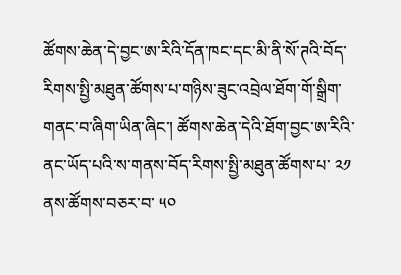ཚོགས་ཆེན་དེ་བྱང་ཨ་རིའི་དོན་ཁང་དང་མི་ནི་སོ་ཊའི་བོད་རིགས་སྤྱི་མཐུན་ཚོགས་པ་གཉིས་ཟུང་འབྲེལ་ཐོག་གོ་སྒྲིག་གནང་བ་ཞིག་ཡིན་ཞིང་། ཚོགས་ཆེན་དེའི་ཐོག་བྱང་ཨ་རིའི་ནང་ཡོད་པའི་ས་གནས་བོད་རིགས་སྤྱི་མཐུན་ཚོགས་པ་ ༢༡ ནས་ཚོགས་བཅར་བ་ ༥༠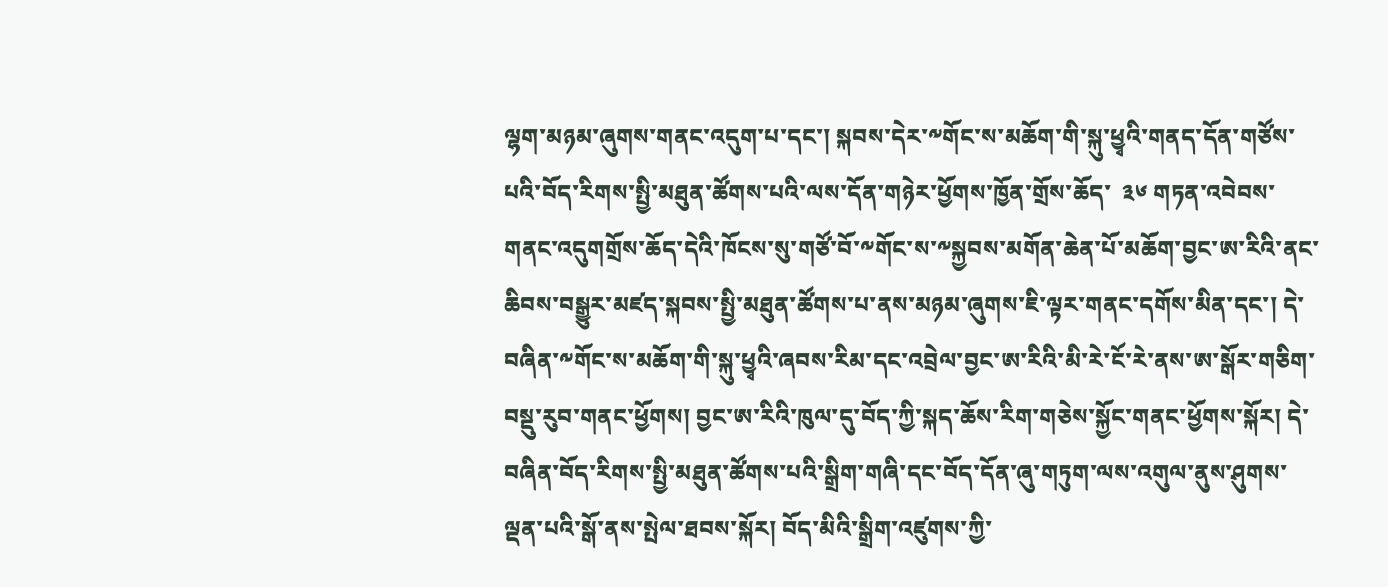ལྷག་མཉམ་ཞུགས་གནང་འདུག་པ་དང་། སྐབས་དེར་༸གོང་ས་མཆོག་གི་སྐུ་ཕྱྭའི་གནད་དོན་གཙོས་པའི་བོད་རིགས་སྤྱི་མཐུན་ཚོགས་པའི་ལས་དོན་གཉེར་ཕྱོགས་ཁྱོན་གྲོས་ཆོད་  ༣༦ གཏན་འབེབས་གནང་འདུགགྲོས་ཆོད་དེའི་ཁོངས་སུ་གཙོ་བོ་༸གོང་ས་༸སྐྱབས་མགོན་ཆེན་པོ་མཆོག་བྱང་ཨ་རིའི་ནང་ཆིབས་བསྒྱུར་མཛད་སྐབས་སྤྱི་མཐུན་ཚོགས་པ་ནས་མཉམ་ཞུགས་ཇི་ལྟར་གནང་དགོས་མིན་དང་། དེ་བཞིན་༸གོང་ས་མཆོག་གི་སྐུ་ཕྱྭའི་ཞབས་རིམ་དང་འབྲེལ་བྱང་ཨ་རིའི་མི་རེ་ངོ་རེ་ནས་ཨ་སྒོར་གཅིག་བསྡུ་རུབ་གནང་ཕྱོགས། བྱང་ཨ་རིའི་ཁུལ་དུ་བོད་ཀྱི་སྐད་ཆོས་རིག་གཅེས་སྐྱོང་གནང་ཕྱོགས་སྐོར། དེ་བཞིན་བོད་རིགས་སྤྱི་མཐུན་ཚོགས་པའི་སྒྲིག་གཞི་དང་བོད་དོན་ཞུ་གཏུག་ལས་འགུལ་ནུས་ཤུགས་ལྡན་པའི་སྒོ་ནས་སྤེལ་ཐབས་སྐོར། བོད་མིའི་སྒྲིག་འཛུགས་ཀྱི་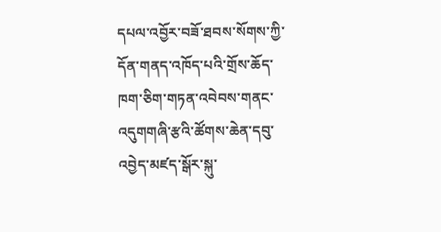དཔལ་འབྱོར་བཟོ་ཐབས་སོགས་ཀྱི་དོན་གནད་འཁོད་པའི་གྲོས་ཆོད་ཁག་ཅིག་གཏན་འབེབས་གནང་འདུགགཞི་རྩའི་ཚོགས་ཆེན་དབུ་འབྱེད་མཛད་སྒོར་སྐུ་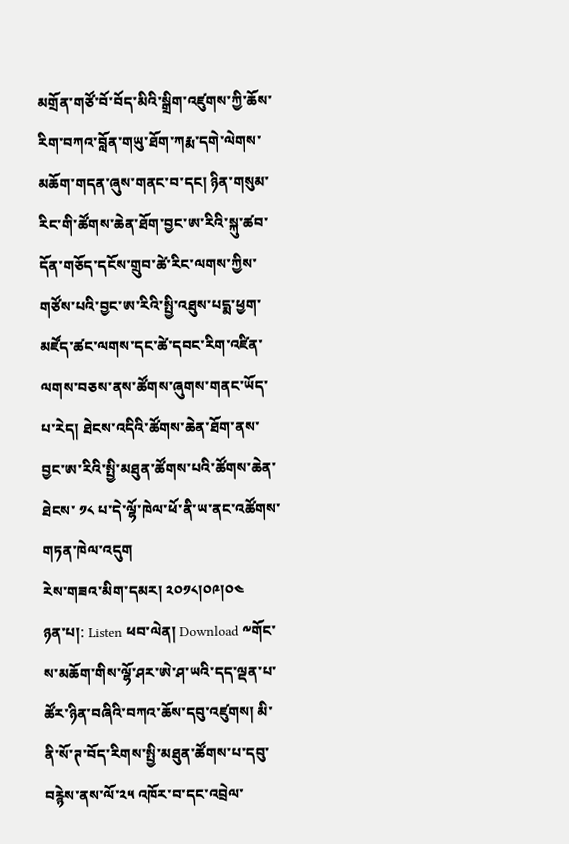མགྲོན་གཙོ་བོ་བོད་མིའི་སྒྲིག་འཛུགས་ཀྱི་ཆོས་རིག་བཀའ་བློན་གཡུ་ཐོག་ཀརྨ་དགེ་ལེགས་མཆོག་གདན་ཞུས་གནང་བ་དང། ཉིན་གསུམ་རིང་གི་ཚོགས་ཆེན་ཐོག་བྱང་ཨ་རིའི་སྐུ་ཚབ་དོན་གཅོད་དངོས་གྲུབ་ཚེ་རིང་ལགས་ཀྱིས་གཙོས་པའི་བྱང་ཨ་རིའི་སྤྱི་འཐུས་པདྨ་ཕྱག་མཛོད་ཚང་ལགས་དང་ཚེ་དབང་རིག་འཛིན་ལགས་བཅས་ནས་ཚོགས་ཞུགས་གནང་ཡོད་པ་རེད། ཐེངས་འདིའི་ཚོགས་ཆེན་ཐོག་ནས་བྱང་ཨ་རིའི་སྤྱི་མཐུན་ཚོགས་པའི་ཚོགས་ཆེན་ཐེངས་ ༡༨ པ་དེ་ལྷོ་ཁེལ་ཕོ་ནི་ཡ་ནང་འཚོགས་གཏན་ཁེལ་འདུག
རེས་གཟའ་མིག་དམར། ༢༠༡༨།༠༩།༠༤
ཉན་པ།: Listen ཕབ་ལེན། Download ༸གོང་ས་མཆོག་གིས་ལྷོ་ཤར་ཨེ་ཤ་ཡའི་དད་ལྡན་པ་ཚོར་ཉིན་བཞིའི་བཀའ་ཆོས་དབུ་འཛུགས། མི་ནི་སོ་ཊ་བོད་རིགས་སྤྱི་མཐུན་ཚོགས་པ་དབུ་བརྙེས་ནས་ལོ་༢༥ འཁོར་བ་དང་འབྲེལ་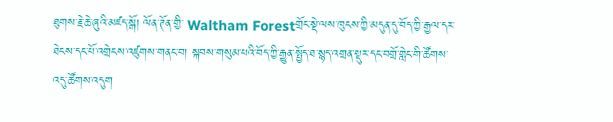ཐུགས་རྗེ་ཆེ་ཞུའི་མཛད་སྒོ། ལོན་ཊོན་གྱི་ Waltham Forestགྲོང་སྡེ་ལས་ཁུངས་ཀྱི་མདུན་དུ་བོད་ཀྱི་རྒྱལ་དར་ཐེངས་དང་པོ་འགྲེངས་འཛུགས་གནང་བ། སྐབས་གསུམ་པའི་བོད་ཀྱི་རྒྱུན་སྤྱོད་ཐ་སྙད་འགྲན་སྡུར་དང་བགྲོ་གླེང་གི་ཚོགས་འདུ་ཚོགས་འདུག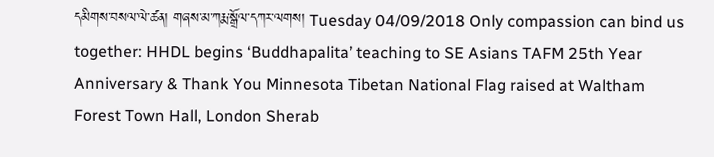དམིགས་བསལ་ལེ་ཚན། གཞས་མ་ཀརྨ་སྒྲོལ་དཀར་ལགས། Tuesday 04/09/2018 Only compassion can bind us together: HHDL begins ‘Buddhapalita’ teaching to SE Asians TAFM 25th Year Anniversary & Thank You Minnesota Tibetan National Flag raised at Waltham Forest Town Hall, London Sherab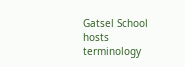Gatsel School hosts terminology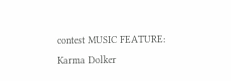contest MUSIC FEATURE: Karma Dolker